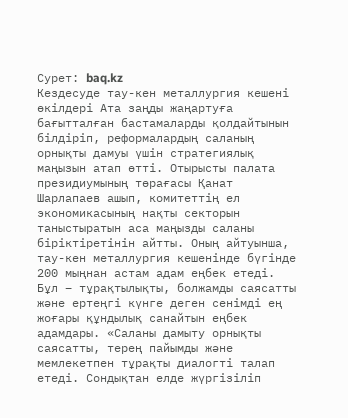Сурет: baq.kz
Кездесуде тау-кен металлургия кешені өкілдері Ата заңды жаңартуға бағытталған бастамаларды қолдайтынын білдіріп, реформалардың саланың орнықты дамуы үшін стратегиялық маңызын атап өтті. Отырысты палата президиумының төрағасы Қанат Шарлапаев ашып, комитеттің ел экономикасының нақты секторын таныстыратын аса маңызды саланы біріктіретінін айтты. Оның айтуынша, тау-кен металлургия кешенінде бүгінде 200 мыңнан астам адам еңбек етеді. Бұл – тұрақтылықты, болжамды саясатты және ертеңгі күнге деген сенімді ең жоғары құндылық санайтын еңбек адамдары. «Саланы дамыту орнықты саясатты, терең пайымды және мемлекетпен тұрақты диалогті талап етеді. Сондықтан елде жүргізіліп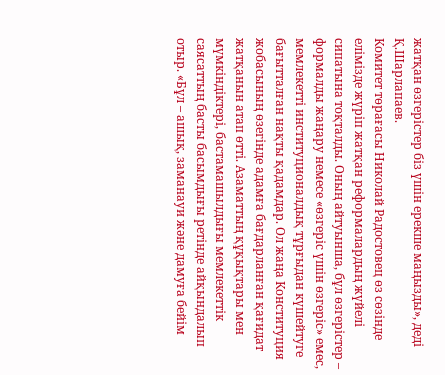жатқан өзгерістер біз үшін ерекше маңызды», деді Қ.Шарлапаев.
Комитет төрағасы Николай Радостовец өз сөзінде елімізде жүріп жатқан реформалардың жүйелі сипатына тоқталды. Оның айтуынша, бұл өзгерістер – формалды жаңару немесе «өзгеріс үшін өзгеріс» емес, мемлекетті институционалдық тұрғыдан күшейтуге бағытталған нақты қадамдар. Ол жаңа Конституция жобасының өзегінде адамға бағдарланған қағидат жатқанын атап өтті. Азаматтың құқықтары мен мүмкіндіктері, бастамашылдығы мемлекеттік саясаттың басты басымдығы ретінде айқындалып отыр. «Бұл – ашық, заманауи және дамуға бейім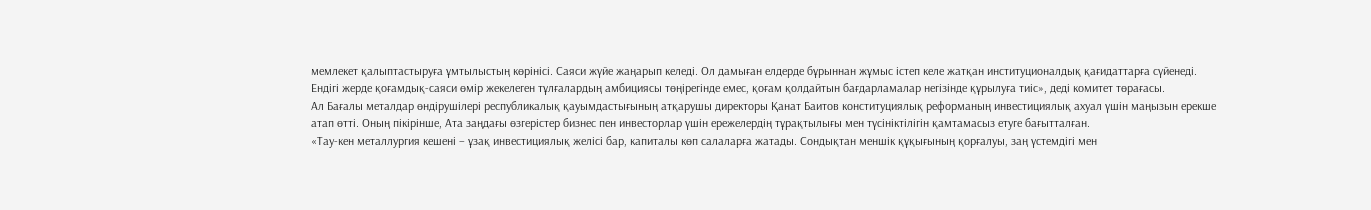мемлекет қалыптастыруға ұмтылыстың көрінісі. Саяси жүйе жаңарып келеді. Ол дамыған елдерде бұрыннан жұмыс істеп келе жатқан институционалдық қағидаттарға сүйенеді. Ендігі жерде қоғамдық-саяси өмір жекелеген тұлғалардың амбициясы төңірегінде емес, қоғам қолдайтын бағдарламалар негізінде құрылуға тиіс», деді комитет төрағасы.
Ал Бағалы металдар өндірушілері республикалық қауымдастығының атқарушы директоры Қанат Баитов конституциялық реформаның инвестициялық ахуал үшін маңызын ерекше атап өтті. Оның пікірінше, Ата заңдағы өзгерістер бизнес пен инвесторлар үшін ережелердің тұрақтылығы мен түсініктілігін қамтамасыз етуге бағытталған.
«Тау-кен металлургия кешені – ұзақ инвестициялық желісі бар, капиталы көп салаларға жатады. Сондықтан меншік құқығының қорғалуы, заң үстемдігі мен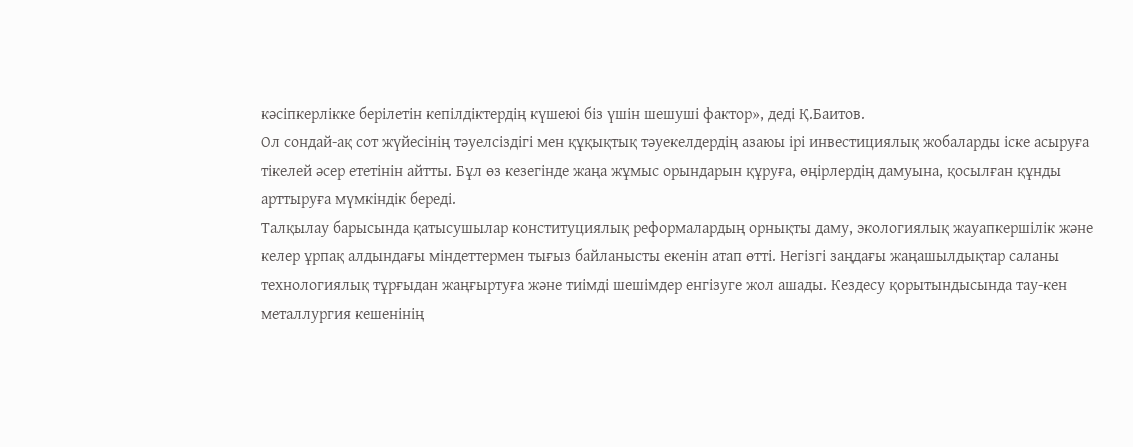кәсіпкерлікке берілетін кепілдіктердің күшеюі біз үшін шешуші фактор», деді Қ.Баитов.
Ол сондай-ақ сот жүйесінің тәуелсіздігі мен құқықтық тәуекелдердің азаюы ірі инвестициялық жобаларды іске асыруға тікелей әсер ететінін айтты. Бұл өз кезегінде жаңа жұмыс орындарын құруға, өңірлердің дамуына, қосылған құнды арттыруға мүмкіндік береді.
Талқылау барысында қатысушылар конституциялық реформалардың орнықты даму, экологиялық жауапкершілік және келер ұрпақ алдындағы міндеттермен тығыз байланысты екенін атап өтті. Негізгі заңдағы жаңашылдықтар саланы технологиялық тұрғыдан жаңғыртуға және тиімді шешімдер енгізуге жол ашады. Кездесу қорытындысында тау-кен металлургия кешенінің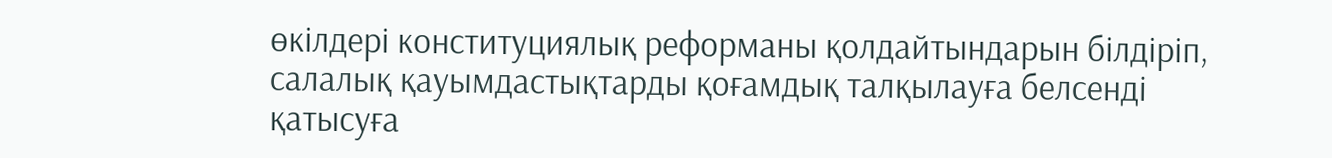өкілдері конституциялық реформаны қолдайтындарын білдіріп, салалық қауымдастықтарды қоғамдық талқылауға белсенді қатысуға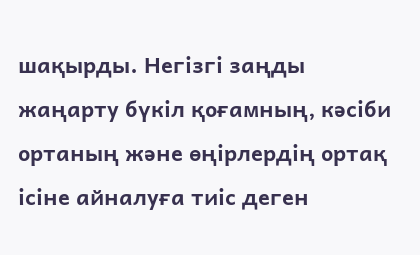шақырды. Негізгі заңды жаңарту бүкіл қоғамның, кәсіби ортаның және өңірлердің ортақ ісіне айналуға тиіс деген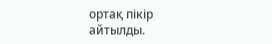ортақ пікір айтылды.